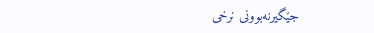جێگیرنەبوونی نرخی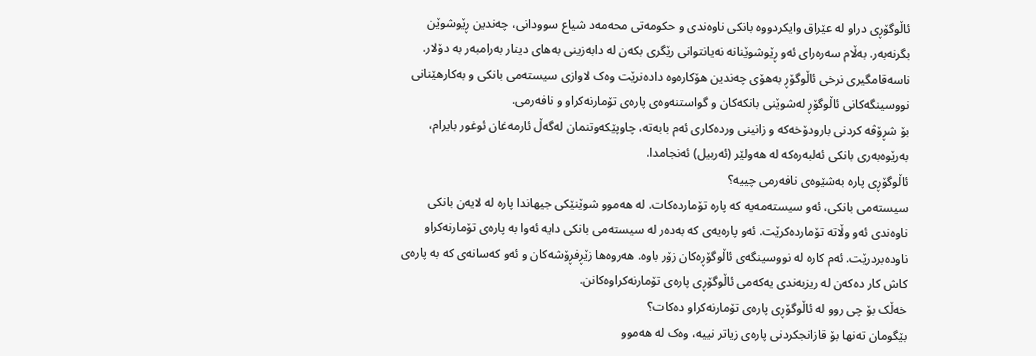ئاڵوگۆڕی دراو لە عێراق وایکردووە بانکی ناوەندی و حکومەتی محەمەد شیاع سوودانی، چەندین ڕێوشوێن بگرنەبەر. بەڵام سەرەرای ئەو ڕێوشوێنانە نەیانتوانی رێگری بکەن لە دابەزینی بەهای دینار بەرامبەر بە دۆلار.
ناسەقامگیری نرخی ئاڵوگۆڕ بەهۆی چەندین هۆکارەوە دادەنرێت وەک لاوازی سیستەمی بانکی و بەکارهێنانی نووسینگەکانی ئاڵوگۆڕ لەشوێنی بانکەکان و گواستنەوەی پارەی تۆمارنەکراو و نافەرمی.
بۆ شڕۆڤە کردنی بارودۆخەکە و زانینی وردەکاری ئەم بابەتە، چاوپێکەوتنمان لەگەڵ ئارمەغان ئوغور بایرام، بەرێوەبەری بانکی ئەلبەرەکە لە هەولێر (ئەربیل) ئەنجامدا.
ئاڵوگۆڕی پارە بەشێوەی نافەرمی چییە؟
سیستەمی بانکی، ئەو سیستەمەیە کە پارە تۆماردەکات. لە هەموو شوێنێکی جیهاندا پارە لە لایەن بانکی ناوەندی ئەو وڵاتە تۆماردەکرێت. ئەو پارەیەی کە بەدەر لە سیستەمی بانکی دایە ئەوا بە پارەی تۆمارنەکراو ناودەبردرێت. ئەم کارە لە نووسینگەی ئاڵوگۆڕەکان زۆر باوە. هەروەها زێڕفڕۆشەکان و ئەو کەسانەی کە بە پارەی کاش کار دەکەن لە ریزبەندی یەکەمی ئاڵوگۆڕی پارەی تۆمارنەکراوەکانن.
خەڵک بۆ چی روو لە ئاڵوگۆڕی پارەی تۆمارنەکراو دەکات؟
بێگومان تەنها بۆ قازانجکردنی پارەی زیاتر نییە، وەک لە هەموو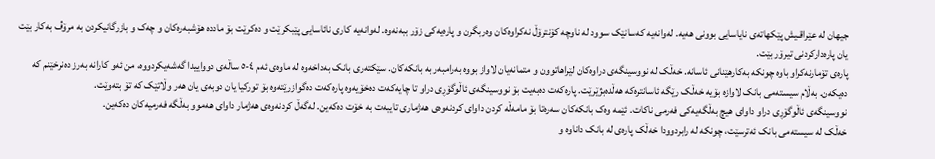جیهان لە عێراقـیش پێکهاتەی نایاسایی بوونی هەیە. لەوانەیە کەسانێک سوود لە ناوچە کۆنترۆڵ نەکراوەکان وەربگرن و پارەیەکی زۆر ببەنەوە. لەوانەیە کاری نائاسایی پێبکرێت و دەکرێت بۆ ماددە هۆشبەرەکان و چەک و بازرگانیکردن بە مرۆڤ بەکار بێت یان پارەدارکردنی تیرۆر بێت.
پارەی تۆمارنەکراو باوە چونکە بەکارهێنانی ئاسانە. خەڵک لە نووسینگەی دراوەکان لێراهاتوون و متمانەیان لاواز بووە بەرامبەر بە بانکەکان. سێکتەری بانک بەداخەوە لە ماوەی ئەم ٤-٥ ساڵەی دوواییدا گەشەیکردووە، من ئەو کارانە بەرز دەنرخێنم کە دەیکەن. بەڵام سیستەمی بانک لاوازە بۆیە خەڵک رێگە ئاسانترەکە هەڵدەبژێرێت. پارەکەت دەبەیت بۆ نووسینگەی ئاڵوگۆڕی دراو تا چایەکەت دەخۆیەوە پارەکەت دەگوازرێتەوە بۆ تورکیا یان دوبەی یان هەر وڵاتێک کە تۆ بتەوێت.
نووسینگەی ئاڵوگۆڕی دراو داوای هیچ بەڵگەیەکی فەرمی ناکات. ئێمە وەک بانکەکان سەرەتا بۆ مامەڵە کردن داوای کردنەوەی هەژماری تایبەت بە خۆت دەکەین. لەگەڵ کردنەوەی هەژمار داوای هەموو بەڵگە فەرمیەکان دەکەین.
خەڵک لە سیستەمی بانک ئەترسێت، چونکە لە رابردوودا خەڵک پارەی لە بانک داناوە و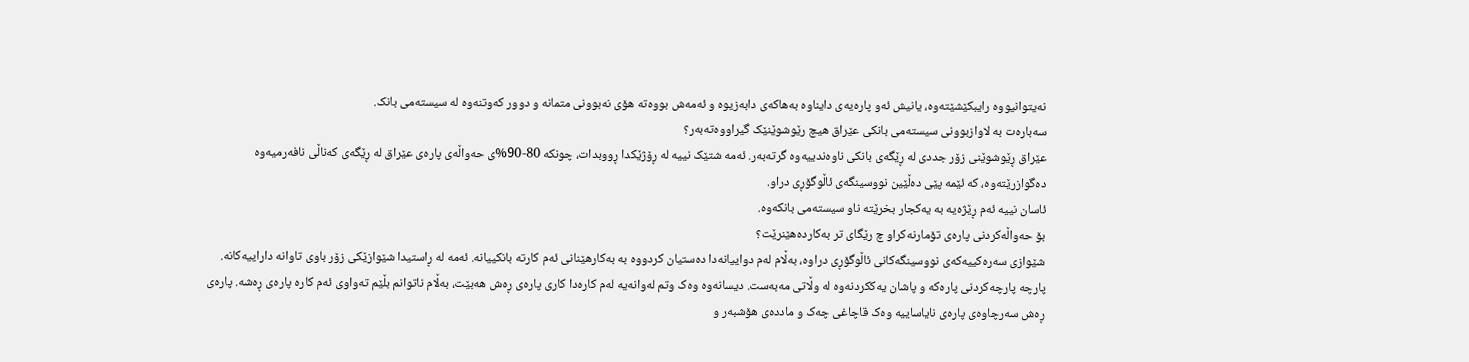نەیتوانیووە رایبکێشێتەوە، یانیش ئەو پارەیەی دایناوە بەهاکەی دابەزیوە و ئەمەش بووەتە هۆی نەبوونی متمانە و دوور کەوتنەوە لە سیستەمی بانک.
سەبارەت بە لاوازبوونی سیستەمی بانکی عێراق هیچ رێوشوێنێک گیراووەتەبەر؟
عێراق ڕێوشوێنی زۆر جددی لە ڕێگەی بانکی ناوەندییەوە گرتەبەر. ئەمە شتێک نییە لە ڕۆژێکدا ڕووبدات، چونکە 80-90%ی حەواڵەی پارەی عێراق لە ڕێگەی کەناڵی نافەرمیەوە دەگوازرێتەوە، کە ئێمە پێی دەڵێین نووسینگەی ئاڵوگۆڕی دراو.
ئاسان نییە ئەم ڕێژەیە بە یەکجار بخرێتە ناو سیستەمی بانکەوە.
بۆ حەواڵەکردنی پارەی تۆمارنەکراو چ رێگای تر بەکاردەهێنرێت؟
شێوازی سەرەکییەکەی نووسینگەکانی ئاڵوگۆڕی دراوە، بەڵام لەم دواییانەدا دەستیان کردووە بە بەکارهێنانی ئەم کارتە بانکییانە. ئەمە لە ڕاستیدا شێوازێکی زۆر باوی تاوانە داراییەکانە. پارچە پارچەکردنی پارەکە و پاشان یەککردنەوە لە وڵاتی مەبەست. دیسانەوە وەک وتم لەوانەیە لەم کارەدا کاری پارەی ڕەش هەبێت، بەڵام ناتوانم بڵێم تەواوی ئەم کارە پارەی ڕەشە. پارەی ڕەش سەرچاوەی پارەی نایاساییە وەک قاچاغی چەک و ماددەی هۆشبەر و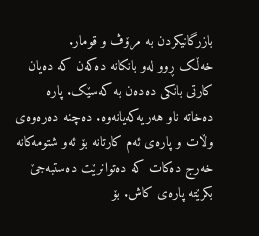بازرگانیکردن بە مرۆڤ و قومار.
خەڵک ڕوو لەو بانکانە دەکەن کە دەیان کارتی بانکی دەدەن بە کەسێک. پارە دەخاتە ناو هەریەکەیانەوە. دەچنە دەرەوەی وڵات و پارەی ئەم کارتانە بۆ ئەو شتومەکانە خەرج دەکات کە دەتوانرێت دەستبەجێ بکرێتە پارەی کاش. بۆ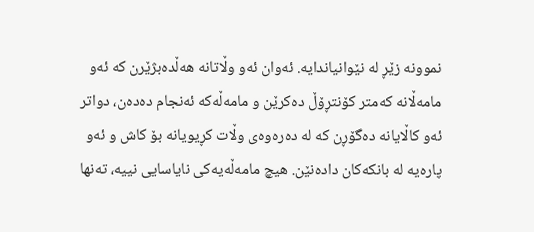نموونە زێڕ لە نێوانیاندایە. ئەوان ئەو وڵاتانە هەڵدەبژێرن کە ئەو مامەڵانە کەمتر کۆنتڕۆڵ دەکرێن و مامەڵەکە ئەنجام دەدەن، دواتر ئەو کاڵایانە دەگۆڕن کە لە دەرەوەی وڵات کڕیویانە بۆ کاش و ئەو پارەیە لە بانکەکان دادەنێن. هیچ مامەڵەیەکی نایاسایی نییە، تەنها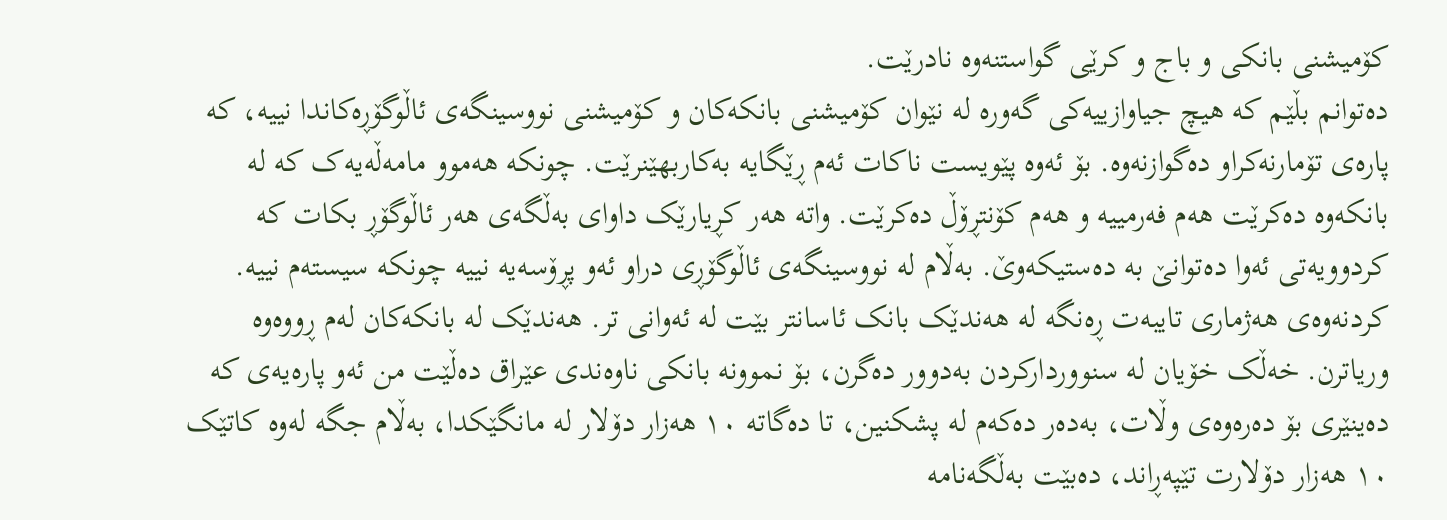کۆمیشنی بانکی و باج و کرێی گواستنەوە نادرێت.
دەتوانم بڵێم کە هیچ جیاوازییەکی گەورە لە نێوان کۆمیشنی بانکەکان و کۆمیشنی نووسینگەی ئاڵوگۆڕەکاندا نییە، کە پارەی تۆمارنەکراو دەگوازنەوە. بۆ ئەوە پێویست ناکات ئەم ڕێگایە بەکاربهێنرێت. چونکە هەموو مامەڵەیەک کە لە بانکەوە دەکرێت هەم فەرمییە و هەم کۆنتڕۆڵ دەکرێت. واتە هەر کڕیارێک داوای بەڵگەی هەر ئاڵوگۆڕ بکات کە کردوویەتی ئەوا دەتوانێ بە دەستیکەوێ. بەڵام لە نووسینگەی ئاڵوگۆڕی دراو ئەو پڕۆسەیە نییە چونکە سیستەم نییە.
کردنەوەی هەژماری تایبەت ڕەنگە لە هەندێک بانک ئاسانتر بێت لە ئەوانی تر. هەندێک لە بانکەکان لەم ڕووەوە وریاترن. خەڵک خۆیان لە سنووردارکردن بەدوور دەگرن، بۆ نموونە بانکی ناوەندی عێراق دەڵێت من ئەو پارەیەی کە دەینێری بۆ دەرەوەی وڵات، بەدەر دەکەم لە پشکنین، تا دەگاتە ١٠ هەزار دۆلار لە مانگێکدا، بەڵام جگە لەوە کاتێک ١٠ هەزار دۆلارت تێپەڕاند، دەبێت بەڵگەنامە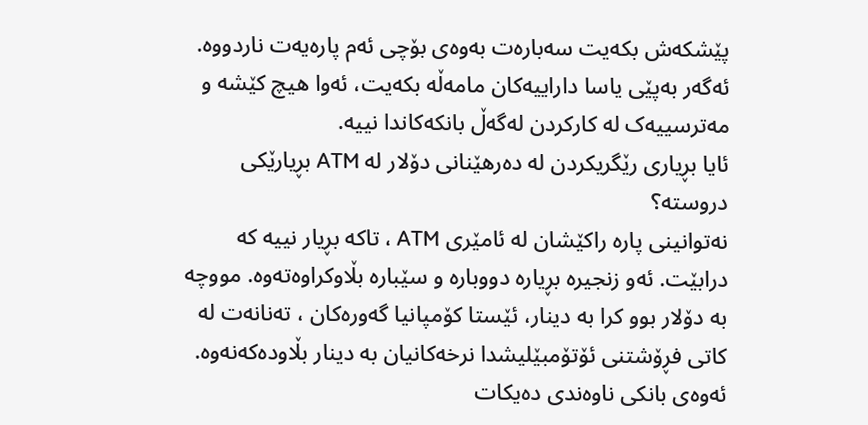پێشکەش بکەیت سەبارەت بەوەی بۆچی ئەم پارەیەت ناردووە. ئەگەر بەپێی یاسا داراییەکان مامەڵە بکەیت، ئەوا هیچ کێشە و مەترسییەک لە کارکردن لەگەڵ بانکەکاندا نییە.
ئایا بڕیاری رێگریکردن لە دەرهێنانی دۆلار لە ATM بڕیارێکی دروستە؟
نەتوانینی پارە راکێشان لە ئامێری ATM ، تاکە بڕیار نییە کە درابێت. ئەو زنجیرە بڕیارە دووبارە و سێبارە بڵاوکراوەتەوە. مووچە بە دۆلار بوو کرا بە دینار، ئێستا کۆمپانیا گەورەکان ، تەنانەت لە کاتی فڕۆشتنی ئۆتۆمبێلیشدا نرخەکانیان بە دینار بڵاودەکەنەوە. ئەوەی بانکی ناوەندی دەیکات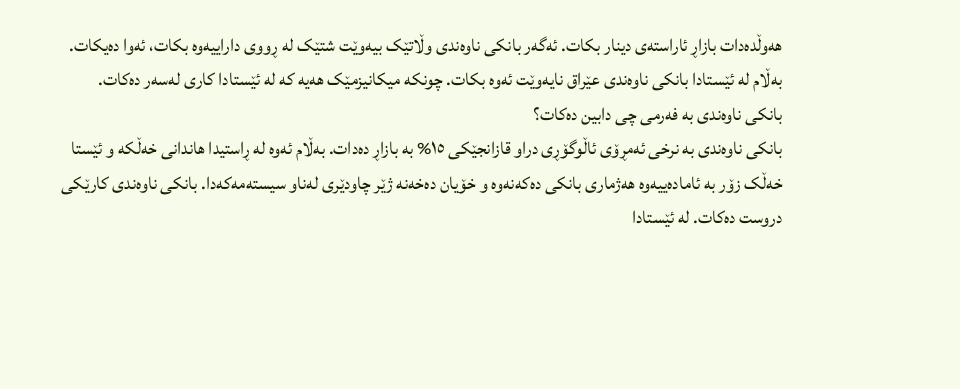هەوڵدەدات بازاڕ ئاراستەی دینار بکات. ئەگەر بانکی ناوەندی وڵاتێک بیەوێت شتێک لە ڕووی داراییەوە بکات، ئەوا دەیکات. بەڵام لە ئێستادا بانکی ناوەندی عێراق نایەوێت ئەوە بکات. چونکە میکانیزمێک هەیە کە لە ئێستادا کاری لەسەر دەکات.
بانکی ناوەندی بە فەرمی چی دابین دەکات؟
بانکی ناوەندی بە نرخی ئەمڕۆی ئاڵوگۆڕی دراو قازانجێکی ١٥% بە بازاڕ دەدات. بەڵام ئەوە لە ڕاستیدا هاندانی خەڵکە و ئێستا خەڵک زۆر بە ئامادەییەوە هەژماری بانکی دەکەنەوە و خۆیان دەخەنە ژێر چاودێری لەناو سیستەمەکەدا. بانکی ناوەندی کارێکی دروست دەکات. لە ئێستادا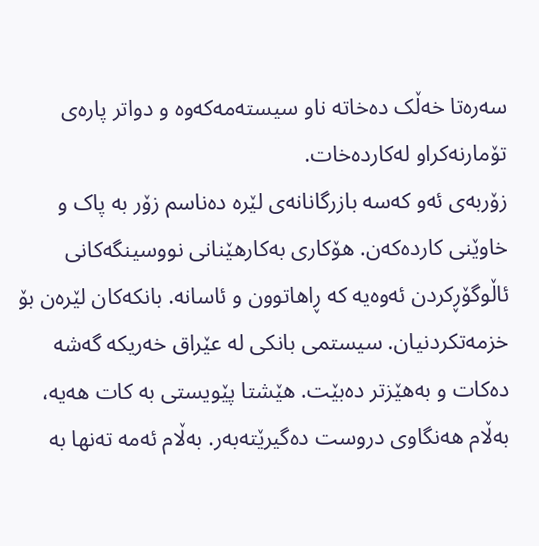سەرەتا خەڵک دەخاتە ناو سیستەمەکەوە و دواتر پارەی تۆمارنەکراو لەکاردەخات.
زۆربەی ئەو کەسە بازرگانانەی لێرە دەناسم زۆر بە پاک و خاوێنی کاردەکەن. هۆکاری بەکارهێنانی نووسینگەکانی ئاڵوگۆڕکردن ئەوەیە کە ڕاهاتوون و ئاسانە. بانکەکان لێرەن بۆ خزمەتکردنیان. سیستمی بانکی لە عێراق خەریکە گەشە دەکات و بەهێزتر دەبێت. هێشتا پێویستی بە کات هەیە، بەڵام هەنگاوی دروست دەگیرێتەبەر. بەڵام ئەمە تەنها بە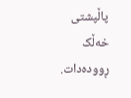پاڵپشتی خەڵک ڕوودەدات.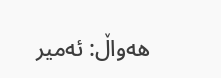هەواڵ: ئەمیر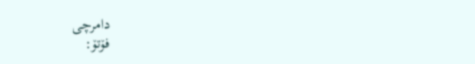دامرچی
فۆتۆ: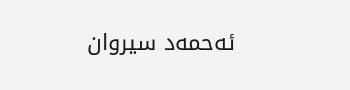ئەحمەد سیروان